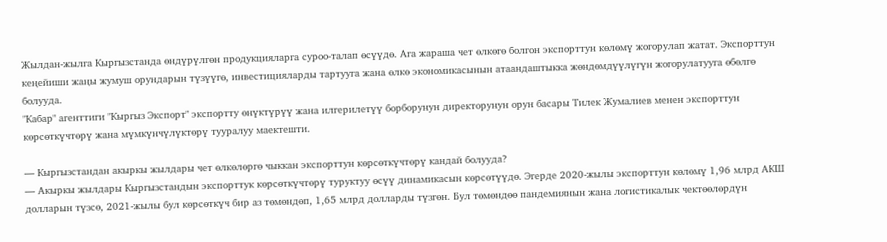Жылдан-жылга Кыргызстанда өндүрүлгөн продукцияларга суроо-талап өсүүдө. Ага жараша чет өлкөгө болгон экспорттун көлөмү жогорулап жатат. Экспорттун кеңейиши жаңы жумуш орундарын түзүүгө, инвестицияларды тартууга жана өлкө экономикасынын атаандаштыкка жөндөмдүүлүгүн жогорулатууга өбөлгө болууда.
"Кабар" агенттиги "Кыргыз Экспорт" экспортту өнүктүрүү жана илгерилетүү борборунун директорунун орун басары Тилек Жумалиев менен экспорттун көрсөткүчтөрү жана мүмкүнчүлүктөрү тууралуу маектешти.

— Кыргызстандан акыркы жылдары чет өлкөлөргө чыккан экспорттун көрсөткүчтөрү кандай болууда?
— Акыркы жылдары Кыргызстандын экспорттук көрсөткүчтөрү туруктуу өсүү динамикасын көрсөтүүдө. Эгерде 2020-жылы экспорттун көлөмү 1,96 млрд АКШ долларын түзсө, 2021-жылы бул көрсөткүч бир аз төмөндөп, 1,65 млрд долларды түзгөн. Бул төмөндөө пандемиянын жана логистикалык чектөөлөрдүн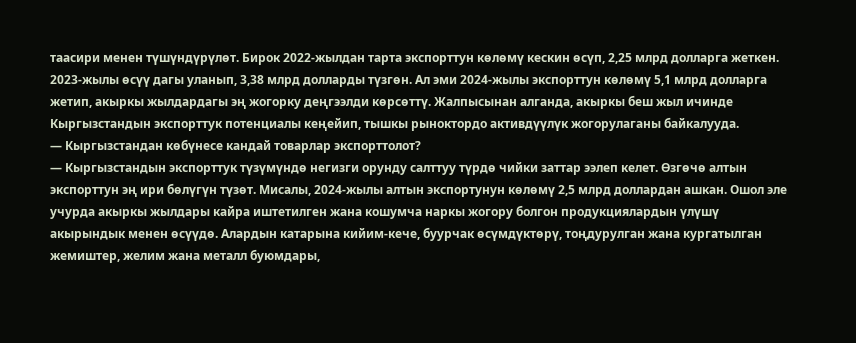таасири менен түшүндүрүлөт. Бирок 2022-жылдан тарта экспорттун көлөмү кескин өсүп, 2,25 млрд долларга жеткен. 2023-жылы өсүү дагы уланып, 3,38 млрд долларды түзгөн. Ал эми 2024-жылы экспорттун көлөмү 5,1 млрд долларга жетип, акыркы жылдардагы эң жогорку деңгээлди көрсөттү. Жалпысынан алганда, акыркы беш жыл ичинде Кыргызстандын экспорттук потенциалы кеңейип, тышкы рыноктордо активдүүлүк жогорулаганы байкалууда.
— Кыргызстандан көбүнесе кандай товарлар экспорттолот?
— Кыргызстандын экспорттук түзүмүндө негизги орунду салттуу түрдө чийки заттар ээлеп келет. Өзгөчө алтын экспорттун эң ири бөлүгүн түзөт. Мисалы, 2024-жылы алтын экспортунун көлөмү 2,5 млрд доллардан ашкан. Ошол эле учурда акыркы жылдары кайра иштетилген жана кошумча наркы жогору болгон продукциялардын үлүшү акырындык менен өсүүдө. Алардын катарына кийим-кече, буурчак өсүмдүктөрү, тоңдурулган жана кургатылган жемиштер, желим жана металл буюмдары,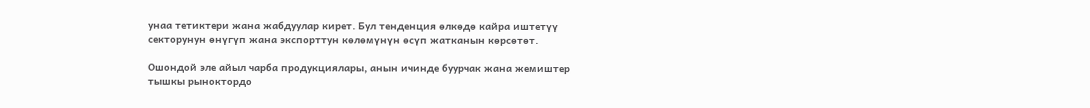унаа тетиктери жана жабдуулар кирет. Бул тенденция өлкөдө кайра иштетүү секторунун өнүгүп жана экспорттун көлөмүнүн өсүп жатканын көрсөтөт.

Ошондой эле айыл чарба продукциялары, анын ичинде буурчак жана жемиштер тышкы рыноктордо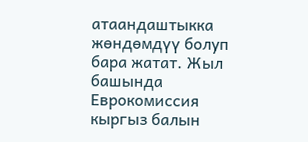атаандаштыкка жөндөмдүү болуп бара жатат. Жыл башында Еврокомиссия кыргыз балын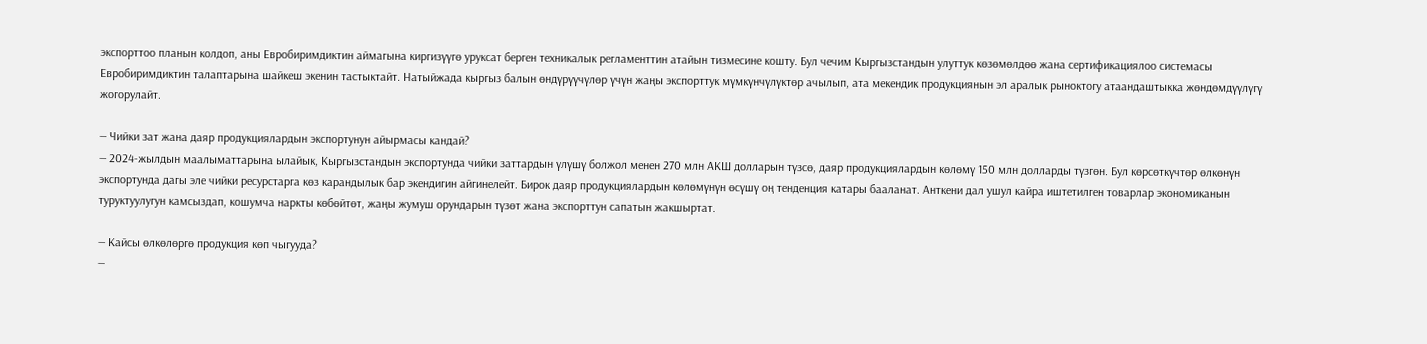экспорттоо планын колдоп, аны Евробиримдиктин аймагына киргизүүгө уруксат берген техникалык регламенттин атайын тизмесине кошту. Бул чечим Кыргызстандын улуттук көзөмөлдөө жана сертификациялоо системасы Евробиримдиктин талаптарына шайкеш экенин тастыктайт. Натыйжада кыргыз балын өндүрүүчүлөр үчүн жаңы экспорттук мүмкүнчүлүктөр ачылып, ата мекендик продукциянын эл аралык рыноктогу атаандаштыкка жөндөмдүүлүгү жогорулайт.

— Чийки зат жана даяр продукциялардын экспортунун айырмасы кандай?
— 2024-жылдын маалыматтарына ылайык, Кыргызстандын экспортунда чийки заттардын үлүшү болжол менен 270 млн АКШ долларын түзсө, даяр продукциялардын көлөмү 150 млн долларды түзгөн. Бул көрсөткүчтөр өлкөнүн экспортунда дагы эле чийки ресурстарга көз карандылык бар экендигин айгинелейт. Бирок даяр продукциялардын көлөмүнүн өсүшү оң тенденция катары бааланат. Анткени дал ушул кайра иштетилген товарлар экономиканын туруктуулугун камсыздап, кошумча наркты көбөйтөт, жаңы жумуш орундарын түзөт жана экспорттун сапатын жакшыртат.

— Кайсы өлкөлөргө продукция көп чыгууда?
—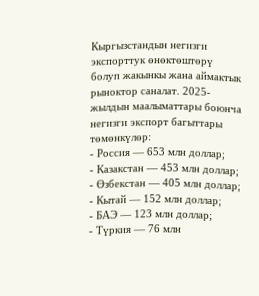Кыргызстандын негизги экспорттук өнөктөштөрү болуп жакынкы жана аймактык рыноктор саналат. 2025-жылдын маалыматтары боюнча негизги экспорт багыттары төмөнкүлөр:
- Россия — 653 млн доллар;
- Казакстан — 453 млн доллар;
- Өзбекстан — 405 млн доллар;
- Кытай — 152 млн доллар;
- БАЭ — 123 млн доллар;
- Түркия — 76 млн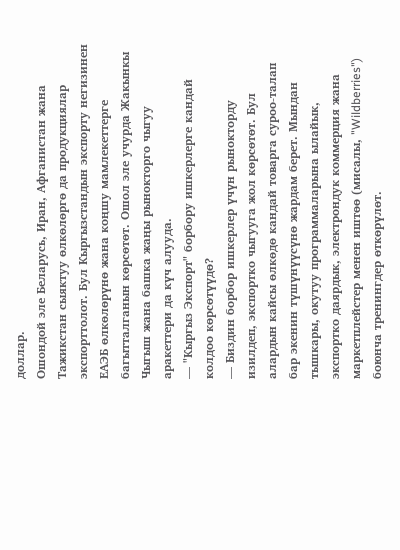доллар.
Ошондой эле Беларусь, Иран, Афганистан жана Тажикстан сыяктуу өлкөлөргө да продукциялар экспорттолот. Бул Кыргызстандын экспорту негизинен ЕАЭБ өлкөлөрүнө жана коңшу мамлекеттерге багытталганын көрсөтөт. Ошол эле учурда Жакынкы Чыгыш жана башка жаңы рынокторго чыгуу аракеттери да күч алууда.
— "Кыргыз Экспорт" борбору ишкерлерге кандай колдоо көрсөтүүдө?
— Биздин борбор ишкерлер үчүн рынокторду изилдеп, экспортко чыгууга жол көрсөтөт. Бул алардын кайсы өлкөдө кандай товарга суроо-талап бар экенин түшүнүүсүнө жардам берет. Мындан тышкары, окутуу программаларына ылайык, экспортко даярдык, электрондук коммерция жана маркетплейстер менен иштөө (мисалы, "Wildberries") боюнча тренингдер өткөрүлөт.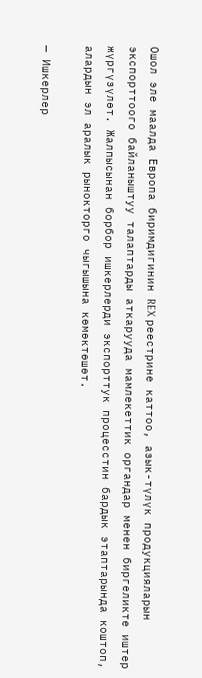Ошол эле маалда Европа биримдигинин REX реестрине каттоо, азык-түлүк продукцияларын экспорттоого байланыштуу талаптарды аткарууда мамлекеттик органдар менен биргеликте иштер жүргүзүлөт. Жалпысынан борбор ишкерлерди экспорттук процесстин бардык этаптарында коштоп, алардын эл аралык рынокторго чыгышына көмөктөшөт.

— Ишкерлер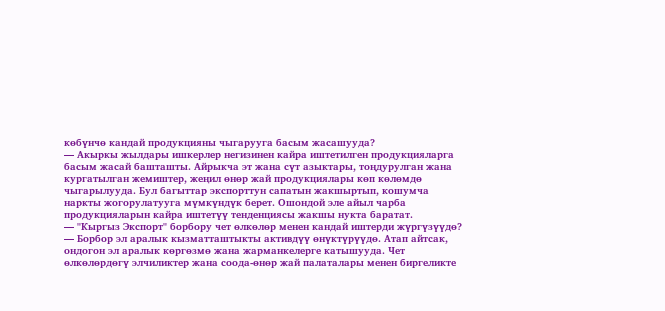көбүнчө кандай продукцияны чыгарууга басым жасашууда?
— Акыркы жылдары ишкерлер негизинен кайра иштетилген продукцияларга басым жасай башташты. Айрыкча эт жана сүт азыктары, тоңдурулган жана кургатылган жемиштер, жеңил өнөр жай продукциялары көп көлөмдө чыгарылууда. Бул багыттар экспорттун сапатын жакшыртып, кошумча наркты жогорулатууга мүмкүндүк берет. Ошондой эле айыл чарба продукцияларын кайра иштетүү тенденциясы жакшы нукта баратат.
— "Кыргыз Экспорт" борбору чет өлкөлөр менен кандай иштерди жүргүзүүдө?
— Борбор эл аралык кызматташтыкты активдүү өнүктүрүүдө. Атап айтсак, ондогон эл аралык көргөзмө жана жарманкелерге катышууда. Чет өлкөлөрдөгү элчиликтер жана соода-өнөр жай палаталары менен биргеликте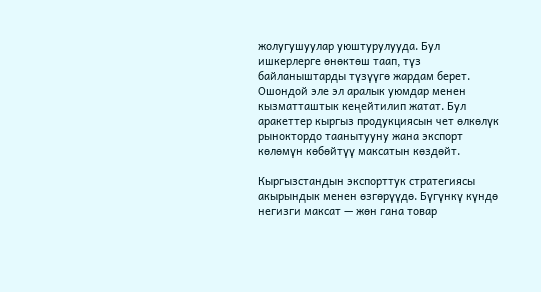жолугушуулар уюштурулууда. Бул ишкерлерге өнөктөш таап, түз байланыштарды түзүүгө жардам берет. Ошондой эле эл аралык уюмдар менен кызматташтык кеңейтилип жатат. Бул аракеттер кыргыз продукциясын чет өлкөлүк рыноктордо таанытууну жана экспорт көлөмүн көбөйтүү максатын көздөйт.

Кыргызстандын экспорттук стратегиясы акырындык менен өзгөрүүдө. Бүгүнкү күндө негизги максат — жөн гана товар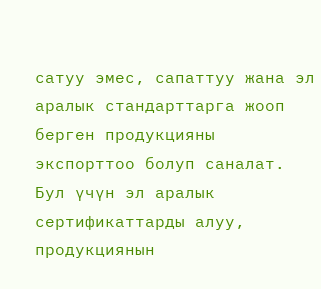сатуу эмес, сапаттуу жана эл аралык стандарттарга жооп берген продукцияны экспорттоо болуп саналат. Бул үчүн эл аралык сертификаттарды алуу, продукциянын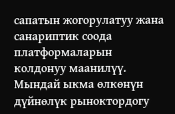сапатын жогорулатуу жана санариптик соода платформаларын колдонуу маанилүү. Мындай ыкма өлкөнүн дүйнөлүк рыноктордогу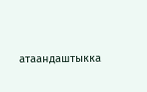атаандаштыкка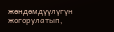жөндөмдүүлүгүн жогорулатып,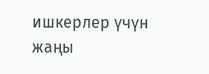ишкерлер үчүн жаңы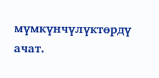мүмкүнчүлүктөрдү ачат.